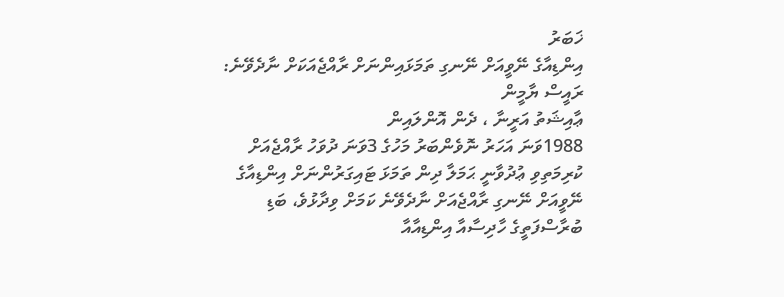ޚަބަރު
އިންޑިއާގެ ނޭވީއަށް ނޭނގި ތަމަޅައިންނަށް ރާއްޖެއަކަށް ނާދެވޭނެ: ރައީސް ޔާމީން
ޢާއިޝަތު އަރީނާ ، ދެން އޮންލައިން
1988ވަނަ އަހަރު ނޮވެންބަރު މަހުގެ 3ވަނަ ދުވަހު ރާއްޖެއަށް ކުރިމަތިވި ޢުދުވާނީ ޙަމަލާ ދިން ތަމަޅަ ޓައިގަރުންނަށް އިންޑިއާގެ ނޭވީއަށް ނޭނގި ރާއްޖެއަށް ނާދެވޭނެ ކަމަށް ވިދާޅުވެ، ބަޑި ބުރާސްފަތީގެ ހާދިސާއާ އިންޑިއާއާ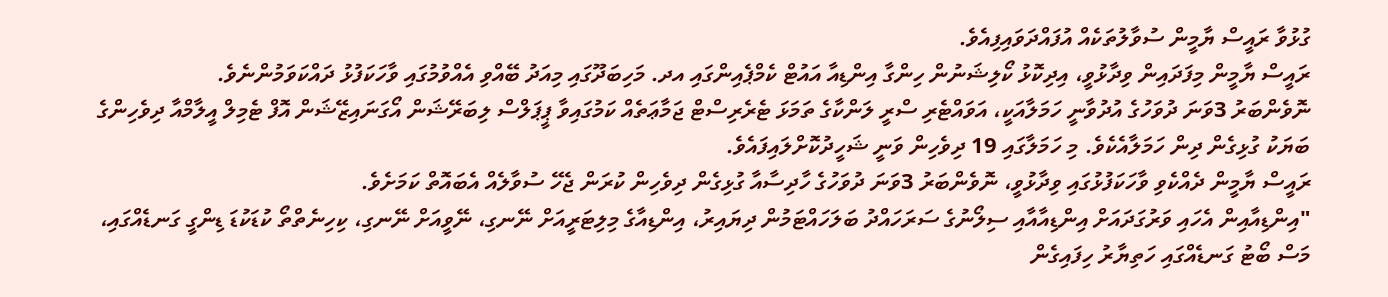ގުޅުވާ ރައީސް ޔާމީން ސުވާލުތަކެއް އުފައްދަވައިފިއެވެ.
ރައީސް ޔާމީން މިފަދައިން ވިދާޅުވީ، އިދިކޮޅު ކޯލިޝަނުން ހިންގާ އިންޑިއާ އައުޓް ކެމްޕެއިންގައި އދ. މަހިބަދޫގައި މިއަދު ބޭއްވި އެއްވުމުގައި ވާހަކަފުޅު ދައްކަވަމުންނެވެ.
ނޮވެންބަރު 3ވަނަ ދުވަހުގެ އުދުވާނީ ހަމަލާއަކީ، އަވައްޓެރި ސްރީ ލަންކާގެ ތަމަޅަ ޓެރެރިސްޓް ޖަމާޢަތެއް ކަމުގައިވާ ޕީޕަލްސް ލިބަރޭޝަން އޯގަނައިޒޭޝަން އޮފް ޓެމިލް އީލާމްއާ ދިވެހިންގެ ބަޔަކު ގުޅިގެން ދިން ހަމަލާއެކެވެ. މި ހަމަލާގައި 19 ދިވެހިން ވަނީ ޝަހީދުކޮށްލައިފައެވެ.
ރައީސް ޔާމީން ދެއްކެވި ވާހަކަފުޅުގައި ވިދާޅުވީ، ނޮވެންބަރު 3ވަނަ ދުވަހުގެ ހާދިސާއާ ގުޅިގެން ދިވެހިން ކުރަން ޖެހޭ ސުވާލެއް އެބައޮތް ކަމަށެވެ.
"އިންޑިއާއިން އެހައި ވަރުގަދައަށް އިންޑިއާއާއި ސިލޯނުގެ ސަރަހައްދު ބަލަހައްޓަމުން ދިޔައިރު، އިންޑިއާގެ މިލިޓަރީއަށް ނޭނގި، ނޭވީއަށް ނޭނގި، ކިހިނެތްތޯ ކުޑަކުޑަ ޑިންގީ ގަނޑެއްގައި، މަސް ބޯޓު ގަނޑެއްގައި ހަތިޔާރު ހިފައިގެން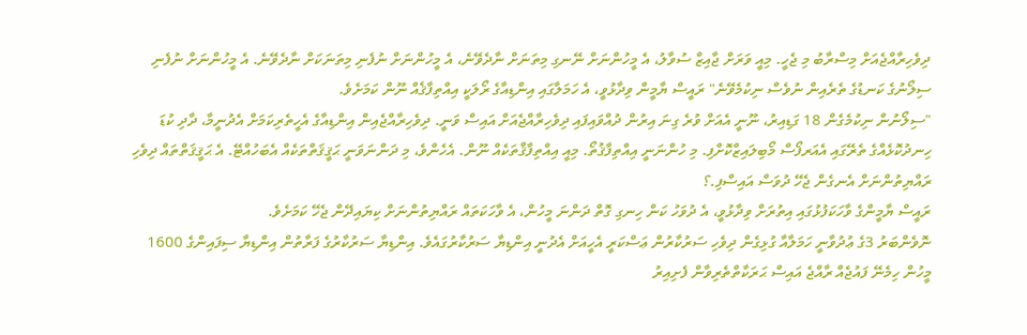ދިވެހިރާއްޖެއަށް މިސްރާބު މި ޖެހީ. މިއީ ވަރަށް ޖާއިޒް ސުވާލު، އެ މީހުންނަށް ނޭނގި މިތަނަށް ނާދެވޭނެ، އެ މީހުންނަށް ނުފެނި މިތަނަކަށް ނާދެވޭނެ. އެ މީހުންނަށް ނުފެނި ސިލޯނުގެ ކަނޑުގެ ތެރެއިން ނުވެސް ނިކުމެވޭނެ" ރައީސް ޔާމީން ވިދާޅުވީ، އެ ހަމަލާގައި އިންޑިއާގެ ރޯލަކީ އިއްތިފާޤެއް ނޫން ކަމަށެވެ.
"ސިލޯނުން ނިކުމެގެން 18 ގަޑިއިރު، ނޫނީ އެއަށް ވުރެ ގިނަ އިރުން ދުއްވައިފައި ދިވެހިރާއްޖެއަށް އައިސް ވަނީ. ދިވެހިރާއްޖެއިން އިންޑިއާގެ އެހީތެރިކަމަށް އެދުނީމާ، ދާދި ކުޑަ ހިނދުކޮޅެއްގެ ތެރޭގައި އެއަރފޯސް މޯބިލައިޒްކޮށްފި. މި ހުންނަނީ އިއްތިފާޤުތޯ. މިއީ އިއްތިފާޤްތަކެއް ނޫން. އެހެންވެ، މި ދަންނަވަނީ ޙަޤީޤަތްތަކެއް އެބަހުއްޓޭ. އެ ޙަޤީޤަތްތައް ދިވެހި ރައްޔިތުންނަށް އެނގެން ޖެހޭ ދުވަސް އައިސްފި.؟
ރައީސް ޔާމީންގެ ވާހަކަފުޅުގައި އިތުރަށް ވިދާޅުވީ، އެ ދުވަހު ކަން ހިނގި ގޮތް ދަންނަ މީހުން، އެ ވާހަކަތައް ރައްޔިތުންނަށް ކިޔައިދޭން ޖެހޭ ކަމަށެވެ.
ނޮވެންބަރު 3ގެ ޢުދުވާނީ ހަމަލާއާ ގުޅިގެން ދިވެހި ސަރުކާރުން ޢަސްކަރީ އެހީއަށް އެދުނީ އިންޑިޔާ ސަރުކާރުގައެވެ. އިންޑިޔާ ސަރުކާރުގެ ފަރާތުން އިންޑިޔާ ސިފައިންގެ 1600 މީހުން ހިމެނޭ ފައުޖެއް ރާއްޖެ އައިސް ޙަރަކާތްތެރިވާން ފެށިއިރު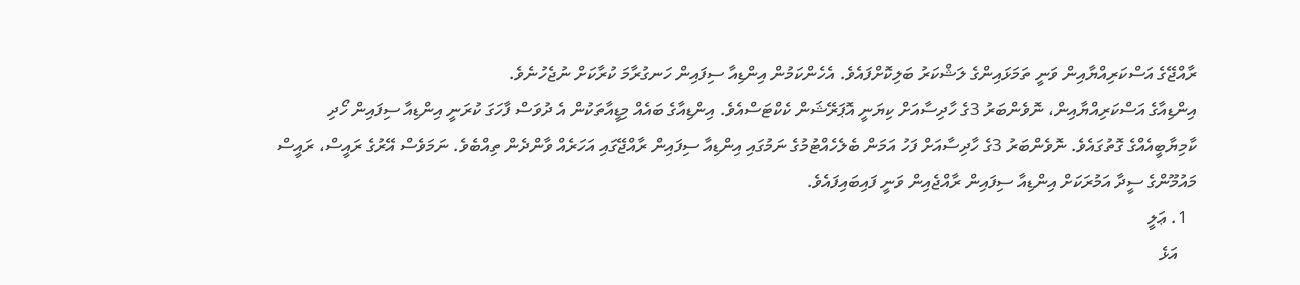ރާއްޖޭގެ އަސްކަރިއްޔާއިން ވަނީ ތަމަޅައިންގެ ލަޝްކަރު ބަލިކޮށްފައެވެ. އެހެންކަމުން އިންޑިއާ ސިފައިން ހަނގުރާމަ ކުރާކަށް ނުޖެހުނެވެ.
އިންޑިއާގެ އަސްކަރިއްޔާއިން، ނޮވެންބަރު 3ގެ ހާދިސާއަށް ކިޔަނީ އޮޕަރޭޝަން ކެކްޓަސްއެވެ. އިންޑިއާގެ ބައެއް މިޑީއާތަކުން އެ ދުވަސް ފާހަގަ ކުރަނީ އިންޑިއާ ސިފައިން ހޯދި ކާމިޔާބީއެއްގެ ގޮތުގައެވެ. ނޮވެންބަރު 3ގެ ހާދިސާއަށް ފަހު އަމަން ބެލެހެއްޓުމުގެ ނަމުގައި އިންޑިއާ ސިފައިން ރާއްޖޭގައި އަހަރެއް ވާންދެން ތިއްބެވެ. ނަމަވެސް އޭރުގެ ރައީސް، ރައީސް މައުމޫންގެ ސީދާ އަމުރަކަށް އިންޑިއާ ސިފައިން ރާއްޖެއިން ވަނީ ފައިބައިފައެވެ.
  1. ޢަލީ
    އަޅެ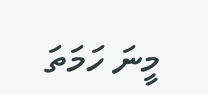މީނަ ހަމަތަ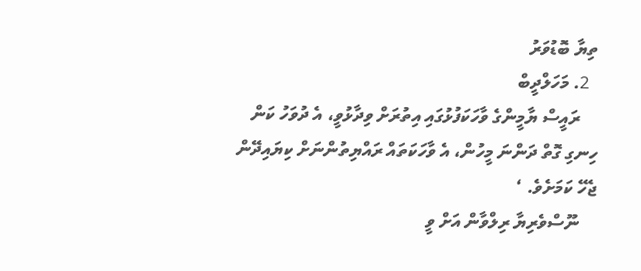ތިޔާ ބޮޑުވަރު
  2. މަހަލްދީބް
    ރައީސް ޔާމީންގެ ވާހަކަފުޅުގައި އިތުރަށް ވިދާޅުވީ، އެ ދުވަހު ކަން ހިނގި ގޮތް ދަންނަ މީހުން، އެ ވާހަކަތައް ރައްޔިތުންނަށް ކިޔައިދޭން ޖެހޭ ކަމަށެވެ. ‘
    ނޫސްވެރިޔާ ރިލްވާން އަށް ވީ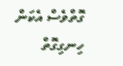ގޮތްވެސް އެކަން ހިނގިގޮތް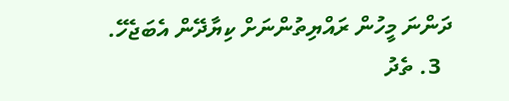ދަންނަ މީހުން ރައްޔިތުންނަށް ކިޔާދޭން އެބަޖެހޭ.
  3. ތެދު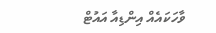ވާހަކައެއް އިންޑިއާ އައުޓް